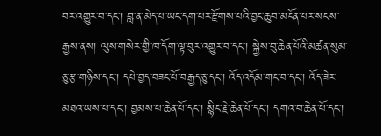བར་འགྱུར་བ་དང་། བླ་ན་མེད་པ་ཡང་དག་པར་རྫོགས་པའི་བྱང་ཆུབ་མངོན་པར་སངས་རྒྱས་ནས། ལུས་གསེར་གྱི་ཁ་དོག་ལྟ་བུར་འགྱུར་བ་དང་། སྐྱེས་བུ་ཆེན་པོའི་མཚན་སུམ་ཅུ་རྩ་གཉིས་དང་། དཔེ་བྱད་བཟང་པོ་བརྒྱད་ཅུ་དང་། འོད་འདོམ་གང་བ་དང་། འོད་ཟེར་མཐའ་ཡས་པ་དང་། བྱམས་པ་ཆེན་པོ་དང་། སྙིང་རྗེ་ཆེན་པོ་དང་། དགའ་བ་ཆེན་པོ་དང་།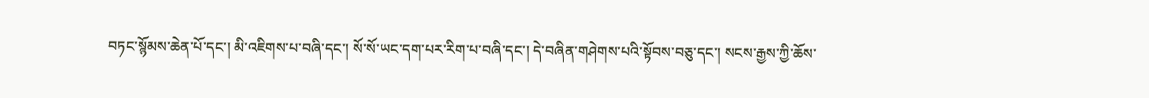བཏང་སྙོམས་ཆེན་པོ་དང་། མི་འཇིགས་པ་བཞི་དང་། སོ་སོ་ཡང་དག་པར་རིག་པ་བཞི་དང་། དེ་བཞིན་གཤེགས་པའི་སྟོབས་བཅུ་དང་། སངས་རྒྱས་ཀྱི་ཆོས་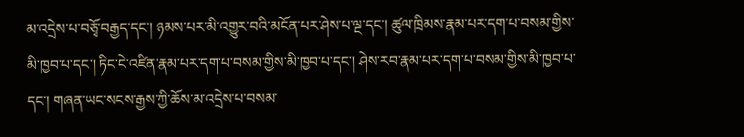མ་འདྲེས་པ་བཅྭོ་བརྒྱད་དང་། ཉམས་པར་མི་འགྱུར་བའི་མངོན་པར་ཤེས་པ་ལྔ་དང་། ཚུལ་ཁྲིམས་རྣམ་པར་དག་པ་བསམ་གྱིས་མི་ཁྱབ་པ་དང་། ཏིང་ངེ་འཛིན་རྣམ་པར་དག་པ་བསམ་གྱིས་མི་ཁྱབ་པ་དང་། ཤེས་རབ་རྣམ་པར་དག་པ་བསམ་གྱིས་མི་ཁྱབ་པ་དང་། གཞན་ཡང་སངས་རྒྱས་ཀྱི་ཆོས་མ་འདྲེས་པ་བསམ་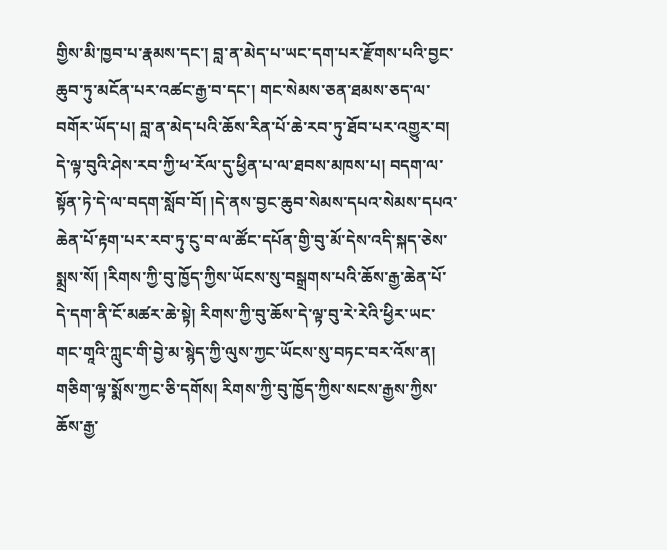གྱིས་མི་ཁྱབ་པ་རྣམས་དང་། བླ་ན་མེད་པ་ཡང་དག་པར་རྫོགས་པའི་བྱང་ཆུབ་ཏུ་མངོན་པར་འཚང་རྒྱ་བ་དང་། གང་སེམས་ཅན་ཐམས་ཅད་ལ་བགོར་ཡོད་པ། བླ་ན་མེད་པའི་ཆོས་རིན་པོ་ཆེ་རབ་ཏུ་ཐོབ་པར་འགྱུར་བ། དེ་ལྟ་བུའི་ཤེས་རབ་ཀྱི་ཕ་རོལ་དུ་ཕྱིན་པ་ལ་ཐབས་མཁས་པ། བདག་ལ་སྟོན་ཏེ་དེ་ལ་བདག་སློབ་བོ། །དེ་ནས་བྱང་ཆུབ་སེམས་དཔའ་སེམས་དཔའ་ཆེན་པོ་རྟག་པར་རབ་ཏུ་ངུ་བ་ལ་ཚོང་དཔོན་གྱི་བུ་མོ་དེས་འདི་སྐད་ཅེས་སྨྲས་སོ། །རིགས་ཀྱི་བུ་ཁྱོད་ཀྱིས་ཡོངས་སུ་བསྒྲགས་པའི་ཆོས་རྒྱ་ཆེན་པོ་དེ་དག་ནི་ངོ་མཚར་ཆེ་སྟེ། རིགས་ཀྱི་བུ་ཆོས་དེ་ལྟ་བུ་རེ་རེའི་ཕྱིར་ཡང་གང་གཱའི་ཀླུང་གི་བྱེ་མ་སྙེད་ཀྱི་ལུས་ཀྱང་ཡོངས་སུ་བཏང་བར་འོས་ན། གཅིག་ལྟ་སྨོས་ཀྱང་ཅི་དགོས། རིགས་ཀྱི་བུ་ཁྱོད་ཀྱིས་སངས་རྒྱས་ཀྱིས་ཆོས་རྒྱ་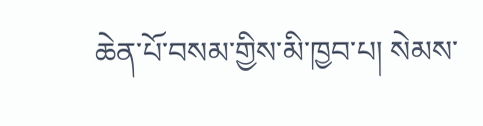ཆེན་པོ་བསམ་གྱིས་མི་ཁྱབ་པ། སེམས་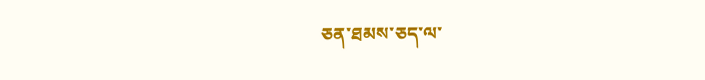ཅན་ཐམས་ཅད་ལ་